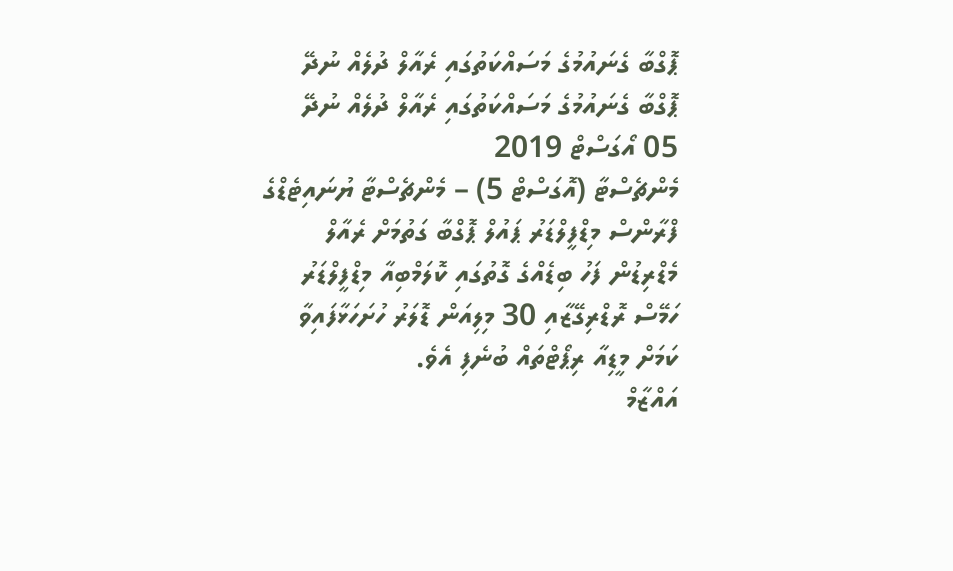ޕޮގްބާ ގެނައުމުގެ މަސައްކަތުގައި ރެއާލް ދުލެއް ނުދޭ
ޕޮގްބާ ގެނައުމުގެ މަސައްކަތުގައި ރެއާލް ދުލެއް ނުދޭ
05 އޯގަސްޓް 2019
މެންޗެސްޓާ (އޮގަސްޓް 5) – މެންޗެސްޓާ ޔުނައިޓެޑްގެ ފްރާންސް މިޑްފީލްޑަރު ޕައުލް ޕޮގްބާ ގަތުމަށް ރެއާލް މެޑްރިޑުން ފަހު ބިޑެއްގެ ގޮތުގައި ކޮލަމްބިއާ މިޑްފީލްޑަރު ހަމޭސް ރޮޑްރިގޭޒާއި 30 މިލިއަން ޑޮލަރު ހުށަހަޅާފައިވާ ކަމަށް މީޑިއާ ރިޕޯޓްތައް ބުނެފި އެވެ.
އައްޒާމް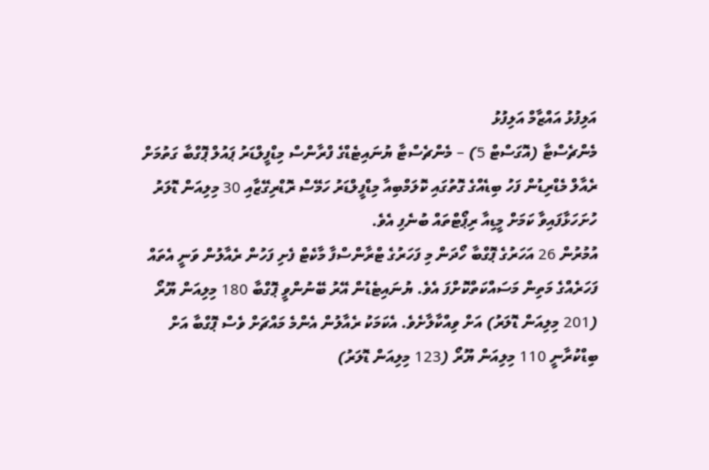އަލިފުޅު އައްޒާމް އަލިފުޅު
މެންޗެސްޓާ (އޮގަސްޓް 5) – މެންޗެސްޓާ ޔުނައިޓެޑްގެ ފްރާންސް މިޑްފީލްޑަރު ޕައުލް ޕޮގްބާ ގަތުމަށް ރެއާލް މެޑްރިޑުން ފަހު ބިޑެއްގެ ގޮތުގައި ކޮލަމްބިއާ މިޑްފީލްޑަރު ހަމޭސް ރޮޑްރިގޭޒާއި 30 މިލިއަން ޑޮލަރު ހުށަހަޅާފައިވާ ކަމަށް މީޑިއާ ރިޕޯޓްތައް ބުނެފި އެވެ.
އުމުރުން 26 އަހަރުގެ ޕޮގްބާ ހޯދަން މި ފަހަރުގެ ޓްރާންސްފާ މާކެޓް ފެށި ފަހުން ރެއާލުން ވަނީ އެތައް ފަހަރެއްގެ މަތިން މަސައްކަތްކޮށްފަ އެވެ. ޔުނައިޓެޑުން އޭރު ބޭނުންވީ ޕޮގްބާ 180 މިލިއަން ޔޫރޯ (201 މިލިއަން ޑޮލަރު) އަށް ވިއްކާލާށެވެ. އެކަމަކު ރެއާލުން އެންމެ މައްޗަށް ވެސް ޕޮގްބާ އަށް ބިޑްކުރާނީ 110 މިލިއަން ޔޫރޯ (123 މިލިއަން ޑޮލަރު)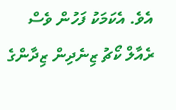އެވެ. އެކަމަކު ފަހުން ވެސް ރެއާލް ކޯޗު ޒިނެދިން ޒިދާންގެ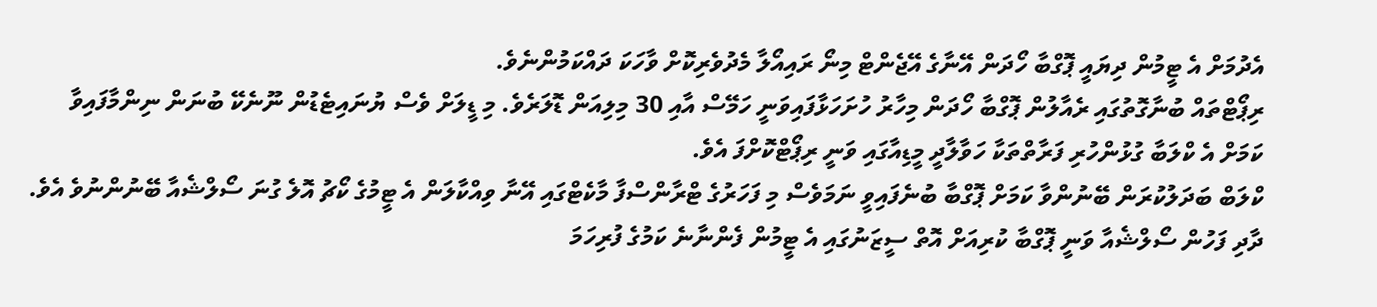އެދުމަށް އެ ޓީމުން ދިޔައީ ޕޮގްބާ ހޯދަން އޭނާގެ އޭޖެންޓް މިނޯ ރައިއޯލާ މެދުވެރިކޮށް ވާހަކަ ދައްކަމުންނެވެ.
ރިޕޯޓްތައް ބުނާގޮތުގައި ރެއާލުން ޕޮގްބާ ހޯދަން މިހާރު ހުށަހަޅާފައިވަނީ ހަމޭސް އާއި 30 މިލިއަން ޑޮލަރެވެ. މި ޑީލަށް ވެސް ޔުނައިޓެޑުން ނޫނެކޭ ބުނަން ނިންމާފައިވާ ކަމަށް އެ ކްލަބާ ގުޅުންހުރި ފަރާތްތަކާ ހަވާލާދީ މީޑިއާގައި ވަނީ ރިޕޯޓްކޮށްފަ އެވެ.
ކްލަބް ބަދަލުކުރަން ބޭނުންވާ ކަމަށް ޕޮގްބާ ބުނެފައިވީ ނަމަވެސް މި ފަހަރުގެ ޓްރާންސްފާ މާކެޓްގައި އޭނާ ވިއްކާލަން އެ ޓީމުގެ ކޯޗު އޮލެ ގުނަ ސޯލްޝެއާ ބޭނުންނުވެ އެވެ. ދާދި ފަހުން ސޯލްޝެއާ ވަނީ ޕޮގްބާ ކުރިއަށް އޮތް ސީޒަނުގައި އެ ޓީމުން ފެންނާނެ ކަމުގެ ފުރިހަމަ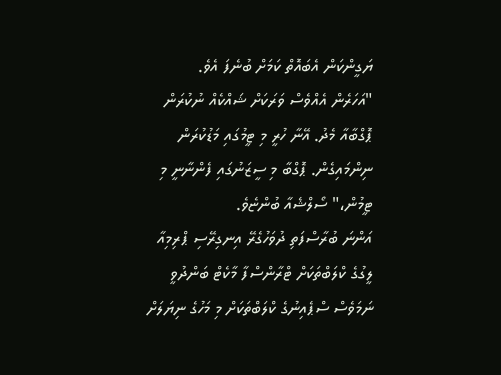ޔަގީންކަން އެބައޮތް ކަމަށް ބުނެފަ އެވެ.
"އަހަރެން އެއްވެސް ވަރަކަށް ޝައްކެއް ނުކުރަން ޕޮގްބާއާ މެދު. އޭނާ ހުރީ މި ޓީމުގައި މަޑުކުރަން ނިންމައިގެން. ޕޮގްބާ މި ސީޒަނުގައި ފެންނާނީ މި ޓީމުން،" ސޯލްޝެއާ ބުންޏެވެ.
އަންނަ ބުރާސްފަތި ދުވަހުގެރޭ އިނގިރޭސި ޕްރިމިއާ ލީގުގެ ކްލަބްތަކަށް ޓްރާންސްފާ މާކެޓް ބަންދުވީ ނަމަވެސް ސްޕެއިނުގެ ކްލަބްތަކަށް މި މަހުގެ ނިޔަލަށް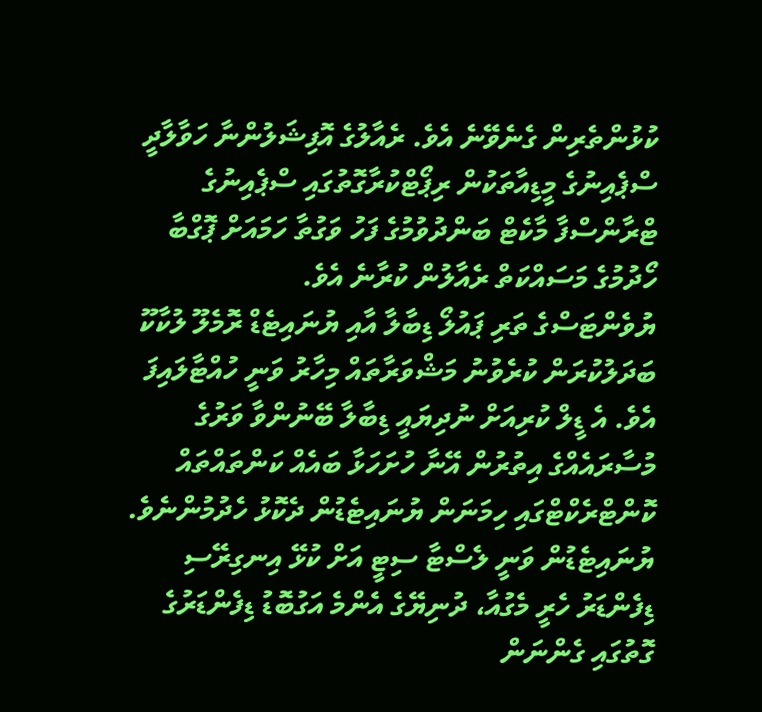ކުޅުންތެރިން ގެނެވޭނެ އެވެ. ރެއާލުގެ އޮފިޝަލުންނާ ހަވާލާދީ ސްޕެއިނުގެ މީޑިއާތަކުން ރިޕޯޓްކުރާގޮތުގައި ސްޕެއިނުގެ ޓްރާންސްފާ މާކެޓް ބަންދުވުމުގެ ފަހު ވަގުތާ ހަމައަށް ޕޮގްބާ ހޯދުމުގެ މަސައްކަތް ރެއާލުން ކުރާނެ އެވެ.
ޔުވެންޓަސްގެ ތަރި ޕައުލޯ ޑިބާލާ އާއި ޔުނައިޓެޑް ރޮމެލޫ ލުކާކޫ ބަދަލުކުރަން ކުރެވުނު މަޝްވަރާތައް މިހާރު ވަނީ ހުއްޓާލައިފަ އެވެ. އެ ޑީލް ކުރިއަށް ނުދިޔައީ ޑިބާލާ ބޭނުންވާ ވަރުގެ މުސާރައެއްގެ އިތުރުން އޭނާ ހުށަހަޅާ ބައެއް ކަންތައްތައް ކޮންޓްރެކްޓްގައި ހިމަނަން ޔުނައިޓެޑުން ދެކޮޅު ހެދުމުންނެވެ.
ޔުނައިޓެޑުން ވަނީ ލެސްޓާ ސިޓީ އަށް ކުޅޭ އިނގިރޭސި ޑިފެންޑަރު ހެރީ މެގުއާ، ދުނިޔޭގެ އެންމެ އަގުބޮޑު ޑިފެންޑަރުގެ ގޮތުގައި ގެންނަން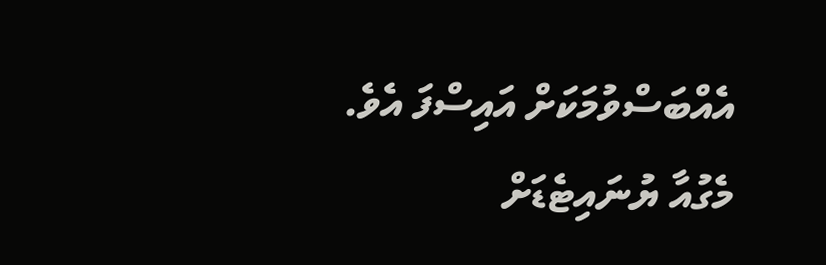އެއްބަސްވުމަކަށް އައިސްފަ އެވެ. މެގުއާ ޔުނައިޓެޑަށް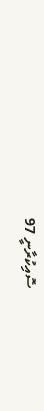ސޮއިކުރާނީ 97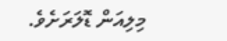މިލިއަން ޑޮލަރަށެވެ.